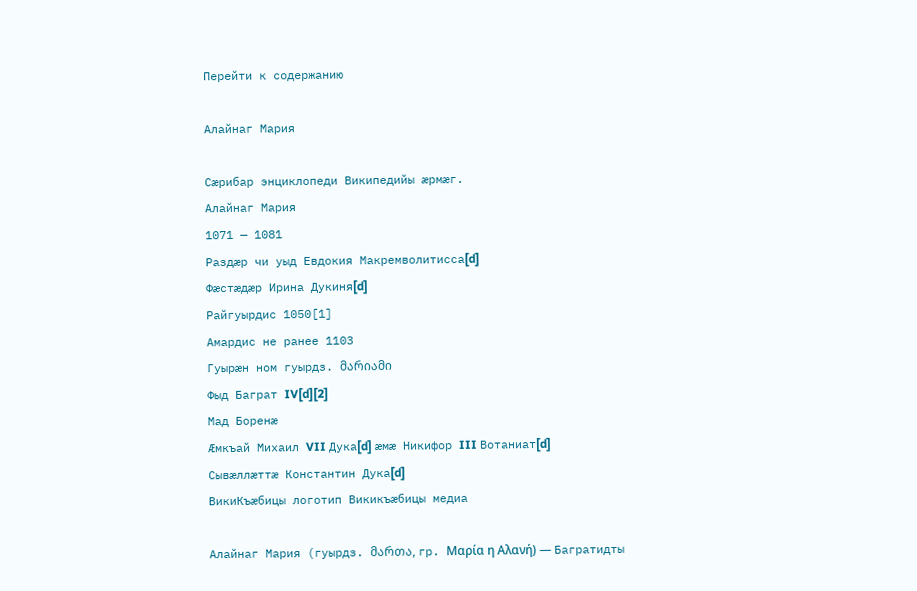Перейти к содержанию

Алайнаг Мария

Сæрибар энциклопеди Википедийы æрмæг.
Алайнаг Мария
1071 — 1081
Раздæр чи уыд Евдокия Макремволитисса[d]
Фæстæдæр Ирина Дукиня[d]
Райгуырдис 1050[1]
Амардис не ранее 1103
Гуырæн ном гуырдз. მარიამი
Фыд Баграт IV[d][2]
Мад Боренæ
Æмкъай Михаил VII Дука[d] æмæ Никифор III Вотаниат[d]
Сывæллæттæ Константин Дука[d]
ВикиКъæбицы логотип Викикъæбицы медиа

Алайнаг Мария (гуырдз. მართა, гр. Μαρία η Αλανή) — Багратидты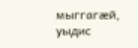мыггагæй, уыдис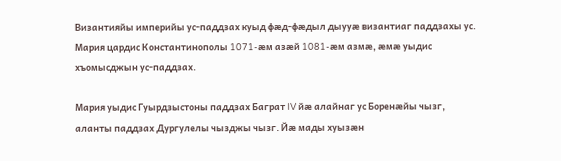Византияйы империйы ус-паддзах куыд фæд-фæдыл дыууæ византиаг паддзахы ус. Мария цардис Константинополы 1071-æм азæй 1081-æм азмæ, æмæ уыдис хъомысджын ус-паддзах.

Мария уыдис Гуырдзыстоны паддзах Баграт IV йæ алайнаг ус Боренæйы чызг, аланты паддзах Дургулелы чызджы чызг. Йæ мады хуызæн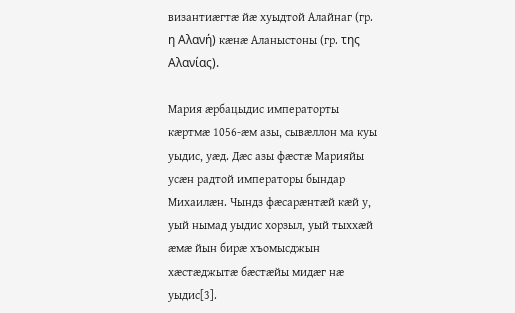византиæгтæ йæ хуыдтой Алайнаг (гр. η Αλανή) кæнæ Аланыстоны (гр. της Αλανίας).

Мария æрбацыдис императорты кæртмæ 1056-æм азы, сывæллон ма куы уыдис, уæд. Дæс азы фæстæ Марияйы усæн радтой императоры бындар Михаилæн. Чындз фæсарæнтæй кæй у, уый нымад уыдис хорзыл, уый тыххæй æмæ йын бирæ хъомысджын хæстæджытæ бæстæйы мидæг нæ уыдис[3].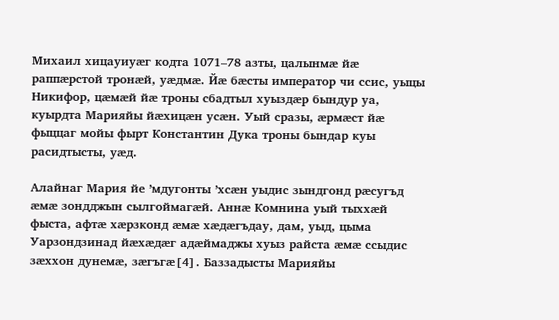Михаил хицауиуæг кодта 1071–78 азты, цалынмæ йæ раппæрстой тронæй, уæдмæ. Йæ бæсты император чи ссис, уыцы Никифор, цæмæй йæ троны сбадтыл хуыздæр бындур уа, куырдта Марияйы йæхицæн усæн. Уый сразы, æрмæст йæ фыццаг мойы фырт Константин Дука троны бындар куы расидтысты, уæд.

Алайнаг Мария йе ’мдугонты ’хсæн уыдис зындгонд рæсугъд æмæ зондджын сылгоймагæй. Аннæ Комнина уый тыххæй фыста, афтæ хæрзконд æмæ хæдæгъдау, дам, уыд, цыма Уарзондзинад йæхæдæг адæймаджы хуыз райста æмæ ссыдис зæххон дунемæ, зæгъгæ[4]. Баззадысты Марияйы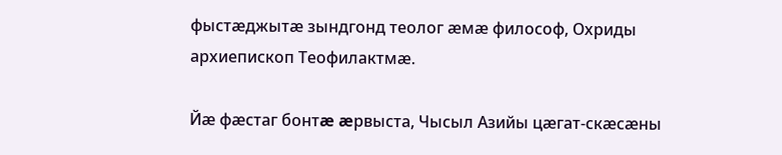фыстæджытæ зындгонд теолог æмæ философ, Охриды архиепископ Теофилактмæ.

Йæ фæстаг бонтæ æрвыста, Чысыл Азийы цæгат-скæсæны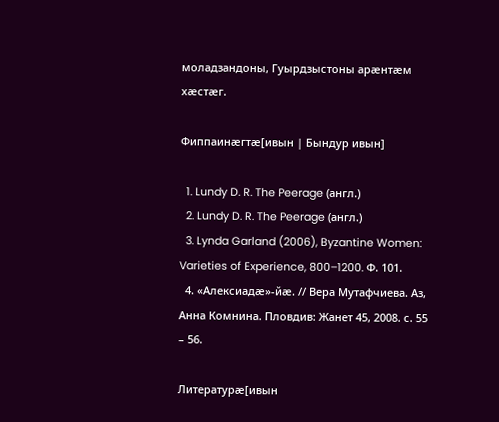моладзандоны, Гуырдзыстоны арæнтæм хæстæг.

Фиппаинæгтæ[ивын | Бындур ивын]

  1. Lundy D. R. The Peerage (англ.)
  2. Lundy D. R. The Peerage (англ.)
  3. Lynda Garland (2006), Byzantine Women: Varieties of Experience, 800–1200. Ф. 101.
  4. «Алексиадæ»-йæ. // Вера Мутафчиева. Аз, Анна Комнина. Пловдив: Жанет 45, 2008. с. 55 – 56.

Литературæ[ивын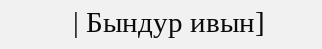| Бындур ивын]